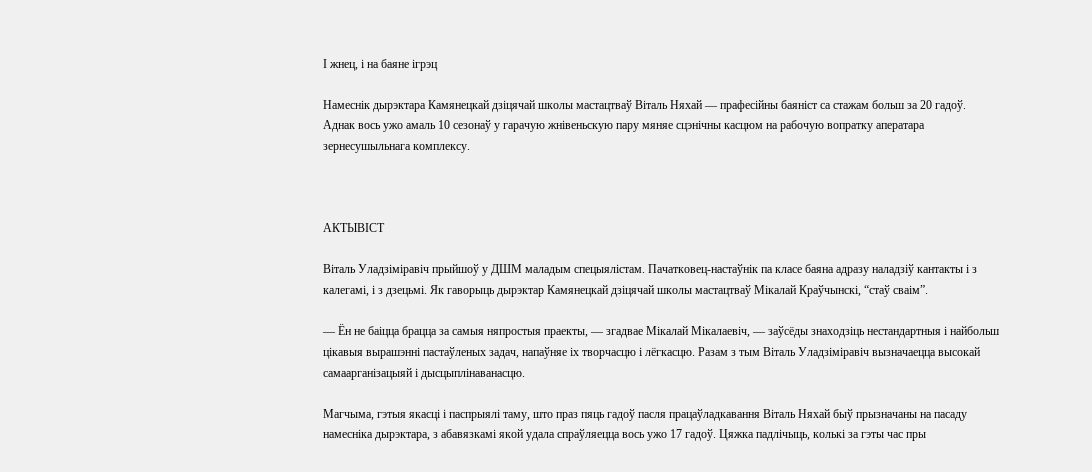І жнец, і на баяне ігрэц

Намеснік дырэктара Камянецкай дзіцячай школы мастацтваў Віталь Няхай — прафесійны баяніст са стажам больш за 20 гадоў. Аднак вось ужо амаль 10 сезонаў у гарачую жнівеньскую пару мяняе сцэнічны касцюм на рабочую вопратку аператара зернесушыльнага комплексу.



АКТЫВІСТ

Віталь Уладзіміравіч прыйшоў у ДШМ маладым спецыялістам. Пачатковец-настаўнік па класе баяна адразу наладзіў кантакты і з калегамі, і з дзецьмі. Як гаворыць дырэктар Камянецкай дзіцячай школы мастацтваў Мікалай Краўчынскі, “стаў сваім”.

— Ён не баіцца брацца за самыя няпростыя праекты, — згадвае Мікалай Мікалаевіч, — заўсёды знаходзіць нестандартныя і найбольш цікавыя вырашэнні пастаўленых задач, напаўняе іх творчасцю і лёгкасцю. Разам з тым Віталь Уладзіміравіч вызначаецца высокай самаарганізацыяй і дысцыплінаванасцю.

Магчыма, гэтыя якасці і паспрыялі таму, што праз пяць гадоў пасля працаўладкавання Віталь Няхай быў прызначаны на пасаду намесніка дырэктара, з абавязкамі якой удала спраўляецца вось ужо 17 гадоў. Цяжка падлічыць, колькі за гэты час пры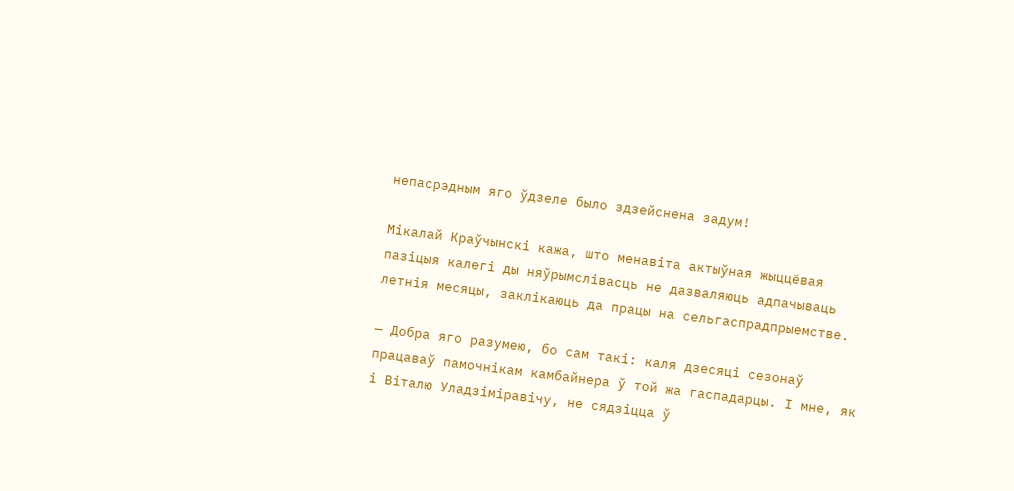непасрэдным яго ўдзеле было здзейснена задум!

Мікалай Краўчынскі кажа, што менавіта актыўная жыццёвая пазіцыя калегі ды няўрымслівасць не дазваляюць адпачываць летнія месяцы, заклікаюць да працы на сельгаспрадпрыемстве.

— Добра яго разумею, бо сам такі: каля дзесяці сезонаў працаваў памочнікам камбайнера ў той жа гаспадарцы. І мне, як і Віталю Уладзіміравічу, не сядзіцца ў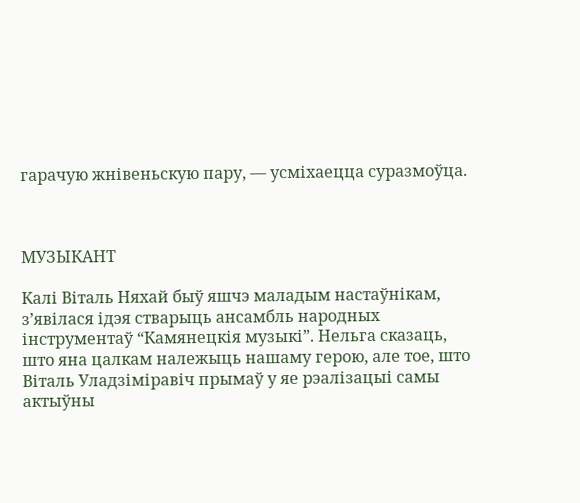гарачую жнівеньскую пару, — усміхаецца суразмоўца.



МУЗЫКАНТ

Калі Віталь Няхай быў яшчэ маладым настаўнікам, з’явілася ідэя стварыць ансамбль народных інструментаў “Камянецкія музыкі”. Нельга сказаць, што яна цалкам належыць нашаму герою, але тое, што Віталь Уладзіміравіч прымаў у яе рэалізацыі самы актыўны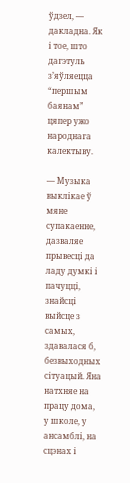ўдзел, — дакладна. Як і тое, што дагэтуль з’яўляецца “першым баянам” цяпер ужо народнага калектыву.

— Музыка выклікае ў мяне супакаенне, дазваляе прывесці да ладу думкі і пачуцці, знайсці выйсце з самых, здавалася б, безвыходных сітуацый. Яна натхняе на працу дома, у школе, у ансамблі, на сцэнах і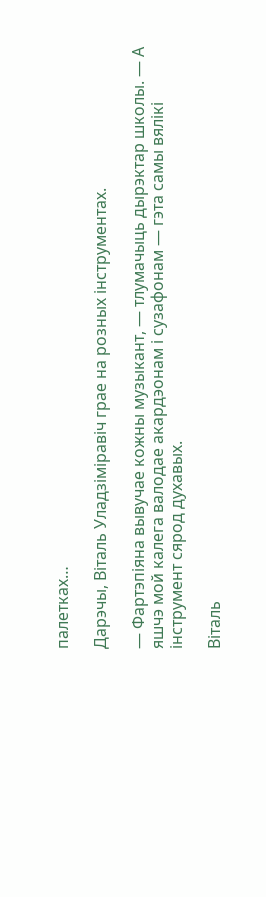палетках…

Дарэчы, Віталь Уладзіміравіч грае на розных інструментах.

— Фартэпіяна вывучае кожны музыкант, — тлумачыць дырэктар школы. — А яшчэ мой калега валодае акардэонам і сузафонам — гэта самы вялікі інструмент сярод духавых.

Віталь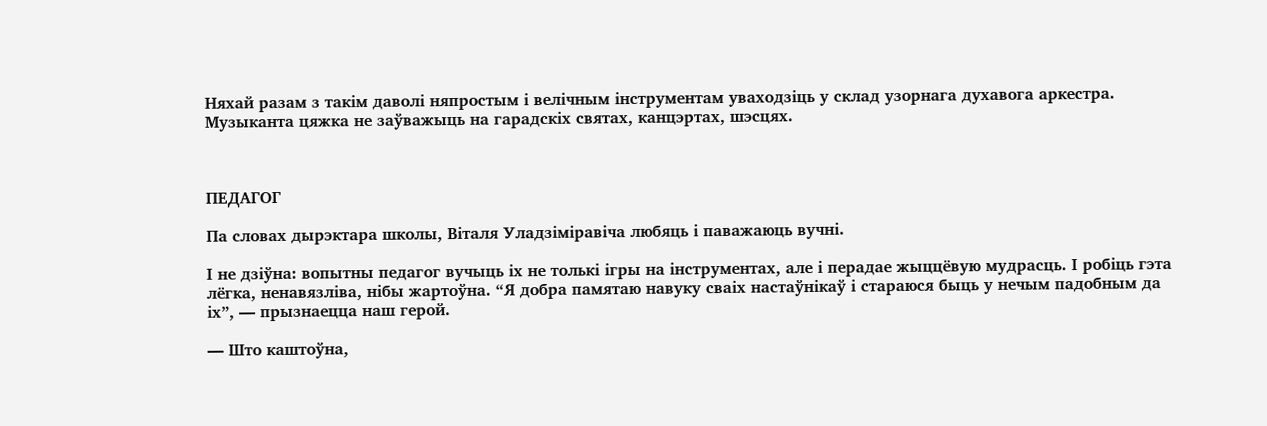Няхай разам з такім даволі няпростым і велічным інструментам уваходзіць у склад узорнага духавога аркестра. Музыканта цяжка не заўважыць на гарадскіх святах, канцэртах, шэсцях.



ПЕДАГОГ

Па словах дырэктара школы, Віталя Уладзіміравіча любяць і паважаюць вучні.

І не дзіўна: вопытны педагог вучыць іх не толькі ігры на інструментах, але і перадае жыццёвую мудрасць. І робіць гэта лёгка, ненавязліва, нібы жартоўна. “Я добра памятаю навуку сваіх настаўнікаў і стараюся быць у нечым падобным да іх”, — прызнаецца наш герой.

— Што каштоўна,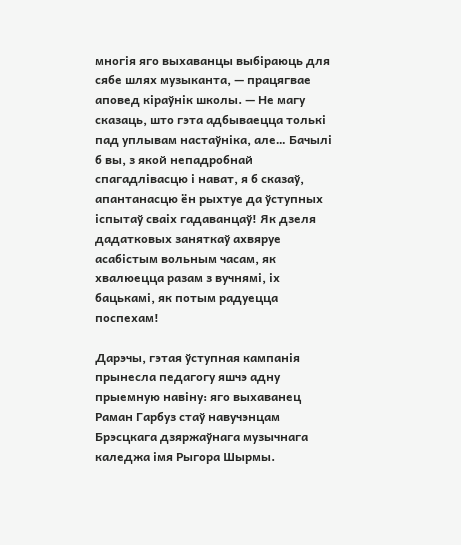многія яго выхаванцы выбіраюць для сябе шлях музыканта, — працягвае аповед кіраўнік школы. — Не магу сказаць, што гэта адбываецца толькі пад уплывам настаўніка, але… Бачылі б вы, з якой непадробнай спагадлівасцю і нават, я б сказаў, апантанасцю ён рыхтуе да ўступных іспытаў сваіх гадаванцаў! Як дзеля дадатковых заняткаў ахвяруе асабістым вольным часам, як хвалюецца разам з вучнямі, іх бацькамі, як потым радуецца поспехам!

Дарэчы, гэтая ўступная кампанія прынесла педагогу яшчэ адну прыемную навіну: яго выхаванец Раман Гарбуз стаў навучэнцам Брэсцкага дзяржаўнага музычнага каледжа імя Рыгора Шырмы.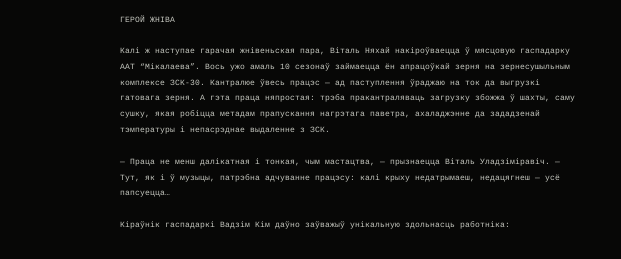ГЕРОЙ ЖНІВА

Калі ж наступае гарачая жнівеньская пара, Віталь Няхай накіроўваецца ў мясцовую гаспадарку ААТ “Мікалаева”. Вось ужо амаль 10 сезонаў займаецца ён апрацоўкай зерня на зернесушыльным комплексе ЗСК-30. Кантралюе ўвесь працэс — ад паступлення ўраджаю на ток да выгрузкі гатовага зерня. А гэта праца няпростая: трэба пракантраляваць загрузку збожжа ў шахты, саму сушку, якая робіцца метадам прапускання нагрэтага паветра, ахаладжэнне да зададзенай тэмпературы і непасрэднае выдаленне з ЗСК.

— Праца не менш далікатная і тонкая, чым мастацтва, — прызнаецца Віталь Уладзіміравіч. — Тут, як і ў музыцы, патрэбна адчуванне працэсу: калі крыху недатрымаеш, недацягнеш — усё папсуецца…

Кіраўнік гаспадаркі Вадзім Кім даўно заўважыў унікальную здольнасць работніка: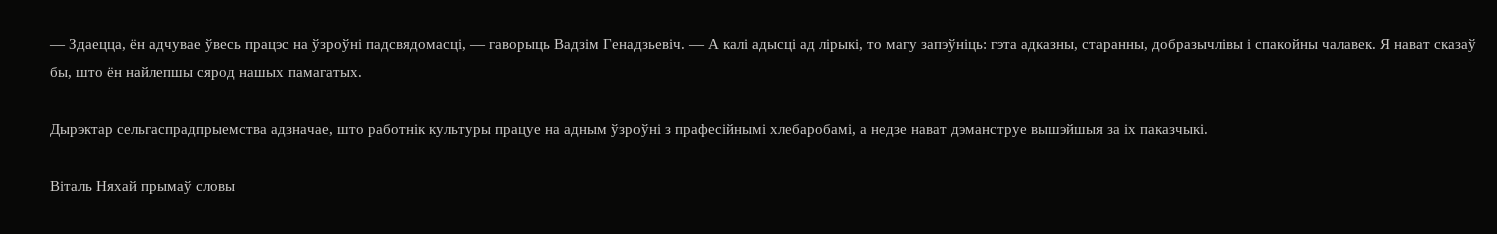— Здаецца, ён адчувае ўвесь працэс на ўзроўні падсвядомасці, — гаворыць Вадзім Генадзьевіч. — А калі адысці ад лірыкі, то магу запэўніць: гэта адказны, старанны, добразычлівы і спакойны чалавек. Я нават сказаў бы, што ён найлепшы сярод нашых памагатых.

Дырэктар сельгаспрадпрыемства адзначае, што работнік культуры працуе на адным ўзроўні з прафесійнымі хлебаробамі, а недзе нават дэманструе вышэйшыя за іх паказчыкі.

Віталь Няхай прымаў словы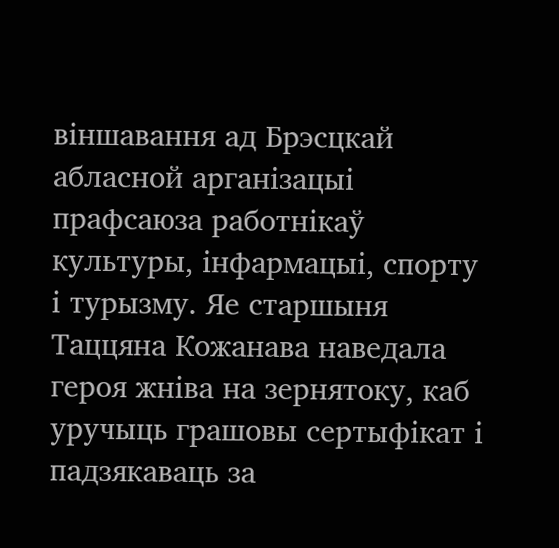віншавання ад Брэсцкай абласной арганізацыі прафсаюза работнікаў культуры, інфармацыі, спорту і турызму. Яе старшыня Таццяна Кожанава наведала героя жніва на зернятоку, каб уручыць грашовы сертыфікат і падзякаваць за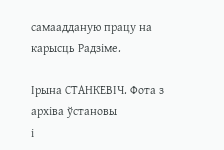самаадданую працу на карысць Радзіме.

Ірына СТАНКЕВІЧ. Фота з архіва ўстановы
і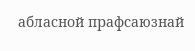абласной прафсаюзнай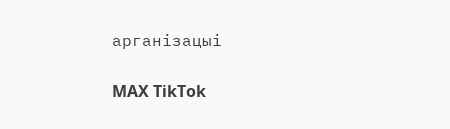арганізацыі

MAX TikTok